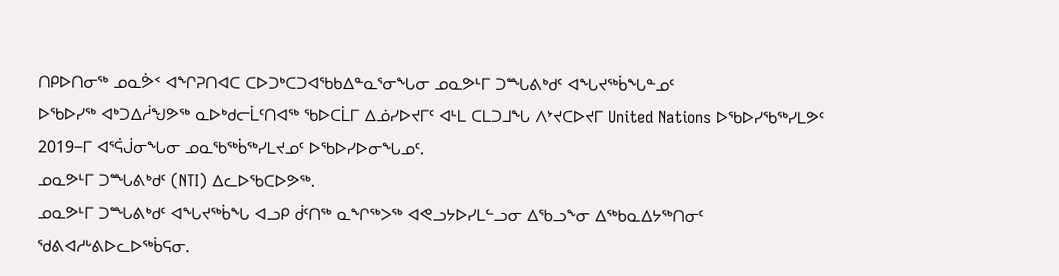ᑎᑭᐅᑎᓂᖅ ᓄᓇᕘᑉ ᐊᖏᕈᑎᐊᑕ ᑕᐅᑐᒃᑕᑐᐊᖃᑲᐃᓐᓇᕐᓂᖓᓂ ᓄᓇᕗᒻᒥ ᑐᙵᕕᒃᑯᑦ ᐊᖓᔪᖅᑳᖓᓐᓄᑦ
ᐅᖃᐅᓯᖅ ᐊᒃᑐᐃᓲᖑᕗᖅ ᓇᐅᒃᑯᓕᒫᑦᑎᐊᖅ ᖃᐅᑕᒫᒥ ᐃᓅᓯᐅᔪᒥᑦ ᐊᒻᒪ ᑕᒪᑐᒧᖓ ᐱᔾᔪᑕᐅᔪᒥ United Nations ᐅᖃᐅᓯᖃᖅᓯᒪᕗᑦ 2019−ᒥ ᐊᕐᕌᒎᓂᖓᓂ ᓄᓇᖃᖅᑳᖅᓯᒪᔪᓄᑦ ᐅᖃᐅᓯᐅᓂᖓᓄᑦ.
ᓄᓇᕗᒻᒥ ᑐᙵᕕᒃᑯᑦ (NTI) ᐃᓚᐅᖃᑕᐅᕗᖅ.
ᓄᓇᕗᒻᒥ ᑐᙵᕕᒃᑯᑦ ᐊᖓᔪᖅᑳᖓ ᐊᓗᑭ ᑰᑦᑎᖅ ᓇᖏᖅᐳᖅ ᐊᕙᓗᔭᐅᓯᒪᓪᓗᓂ ᐃᖃᓗᖕᓂ ᐃᖅᑲᓇᐃᔭᖅᑎᓂᑦ ᖁᕕᐊᓱᒡᕕᐅᓚᐅᖅᑳᕋᓂ.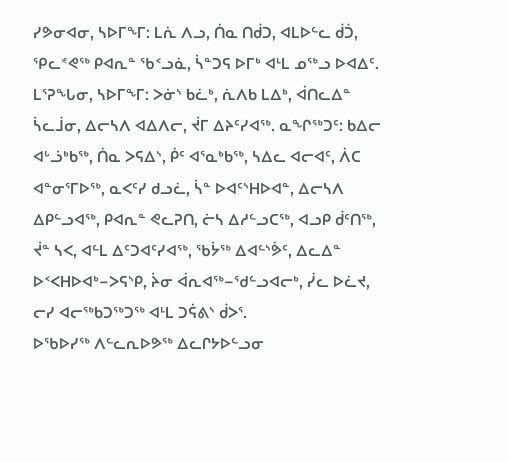ᓯᕗᓂᐊᓂ, ᓴᐅᒥᖕᒥ: ᒪᕇ ᐱᓗ, ᑏᓇ ᑎᑰᑐ, ᐊᒪᐅᓪᓚ ᑰᑑ, ᕿᓚᕝᕙᖅ ᑭᐊᕆᓐ ᖃᑉᓗᓈ, ᓵᓐᑐᕋ ᐅᒥᒃ ᐊᒻᒪ ᓄᖅᓗ ᐅᐊᐃᑦ. ᒪᕐᕈᖓᓂ, ᓴᐅᒥᖕᒥ: ᐳᓃᔅ ᑲᓛᒃ, ᕇᐱᑲ ᒪᐃᒃ, ᐋᑎᓚᐃᓐ ᓵᓚᒨᓂ, ᐃᓕᓴᐱ ᐊᐃᐱᓕ, ᔫᒥ ᐃᔨᑦᓯᐊᖅ. ᓇᖏᖅᑐᑦ: ᑲᐃᓕ ᐊᒡᓘᒃᑲᖅ, ᑏᓇ ᐳᕋᐃᔅ, ᑮᑦ ᐊᕐᓇᒃᑲᖅ, ᓴᐃᓚ ᐊᓕᐊᑦ, ᐲᑕ ᐊᓐᓂᕐᒥᐅᖅ, ᓇᐸᑦᓯ ᑯᓗᓛ, ᓵᓐ ᐅᐊᑦᔅᕼᐅᐊᓐ, ᐃᓕᓴᐱ ᐃᑭᓪᓗᐊᖅ, ᑭᐊᕆᓐ ᕙᓚᕈᑎ, ᓖᓴ ᐃᓱᓪᓗᑕᖅ, ᐊᓗᑭ ᑰᑦᑎᖅ, ᔫᓐ ᓴᐸ, ᐊᓪᒪ ᐃᑦᑐᐊᑦᓯᐊᖅ, ᖃᔮᖅ ᐃᐊᓪᔅᕘᑦ, ᐃᓚᐃᓐ ᐅᑉᐸᕼᐅᐊᒃ−ᐳᕋᔅᑭ, ᔩᓂ ᐋᕆᐊᖅ−ᖁᓪᓗᐊᓕᒃ, ᓰᓚ ᐅᓛᔪ, ᓕᓯ ᐊᓕᖅᑲᑐᖅᑐᖅ ᐊᒻᒪ ᑐᕌᕕᔅ ᑰᐳᕐ.
ᐅᖃᐅᓯᖅ ᐱᓪᓚᕆᐅᕗᖅ ᐃᓚᒋᔭᐅᓪᓗᓂ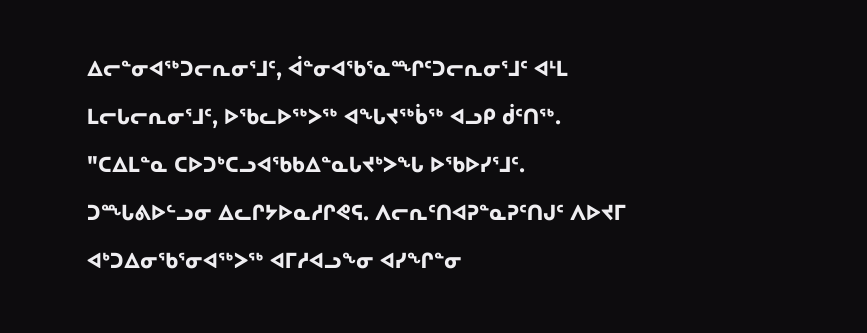ᐃᓕᓐᓂᐊᖅᑐᓕᕆᓂᕐᒧᑦ, ᐋᓐᓂᐊᖃᕐᓇᙱᑦᑐᓕᕆᓂᕐᒧᑦ ᐊᒻᒪ ᒪᓕᒐᓕᕆᓂᕐᒧᑦ, ᐅᖃᓚᐅᖅᐳᖅ ᐊᖓᔪᖅᑳᖅ ᐊᓗᑭ ᑰᑦᑎᖅ.
"ᑕᐃᒪᓐᓇ ᑕᐅᑐᒃᑕᓗᐊᖃᑲᐃᓐᓇᒐᔪᒃᐳᖓ ᐅᖃᐅᓯᕐᒧᑦ. ᑐᙵᕕᐅᓪᓗᓂ ᐃᓚᒋᔭᐅᓇᓱᒋᕙᕋ. ᐱᓕᕆᑦᑎᐊᕈᓐᓇᕈᑦᑎᒍᑦ ᐱᐅᔪᒥ ᐊᒃᑐᐃᓂᖃᕐᓂᐊᖅᐳᖅ ᐊᒥᓱᐊᓗᖕᓂ ᐊᓯᖏᓐᓂ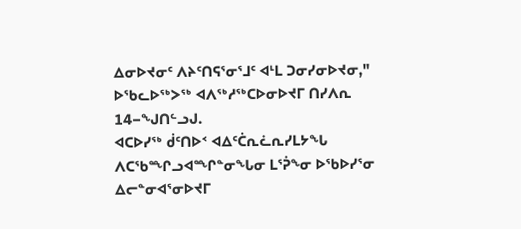ᐃᓂᐅᔪᓂᑦ ᐱᔨᑦᑎᕋᕐᓂᕐᒧᑦ ᐊᒻᒪ ᑐᓂᓯᓂᐅᔪᓂ," ᐅᖃᓚᐅᖅᐳᖅ ᐊᐱᖅᓱᖅᑕᐅᓂᐅᔪᒥ ᑎᓯᐱᕆ 14−ᖑᑎᓪᓗᒍ.
ᐊᑕᐅᓯᖅ ᑰᑦᑎᐅᑉ ᐊᐃᑦᑖᕆᓛᕆᓯᒪᔭᖓ ᐱᑕᖃᙱᓗᐊᙱᓐᓂᖓᓂ ᒪᕐᕉᖕᓂ ᐅᖃᐅᓯᕐᓂ ᐃᓕᓐᓂᐊᕐᓂᐅᔪᒥ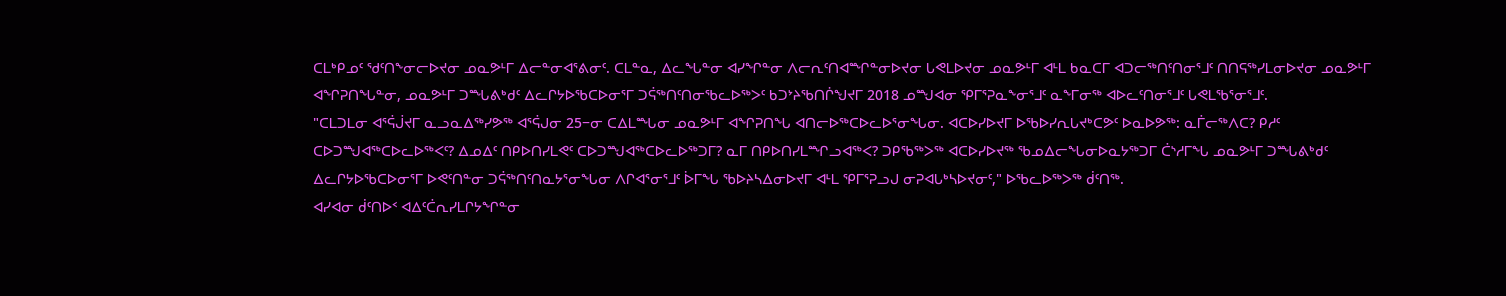ᑕᒪᒃᑭᓄᑦ ᖁᑦᑎᖕᓂᓕᐅᔪᓂ ᓄᓇᕗᒻᒥ ᐃᓕᓐᓂᐊᕐᕕᓂᑦ. ᑕᒪᓐᓇ, ᐃᓚᖓᓐᓂ ᐊᓯᖏᓐᓂ ᐱᓕᕆᑦᑎᐊᙱᓐᓂᐅᔪᓂ ᒐᕙᒪᐅᔪᓂ ᓄᓇᕗᒻᒥ ᐊᒻᒪ ᑲᓇᑕᒥ ᐊᑐᓕᖅᑎᑦᑎᓂᕐᒧᑦ ᑎᑎᕋᖅᓯᒪᓂᐅᔪᓂ ᓄᓇᕗᒻᒥ ᐊᖏᕈᑎᖓᓐᓂ, ᓄᓇᕗᒻᒥ ᑐᙵᕕᒃᑯᑦ ᐃᓚᒋᔭᐅᖃᑕᐅᓂᕐᒥ ᑐᕌᖅᑎᑦᑎᓂᖃᓚᐅᖅᐳᑦ ᑲᑐᔾᔨᖃᑎᒌᖑᔪᒥ 2018 ᓄᙳᐊᓂ ᕿᒥᕐᕈᓇᖕᓂᕐᒧᑦ ᓇᖕᒥᓂᖅ ᐊᐅᓚᑦᑎᓂᕐᒧᑦ ᒐᕙᒪᖃᕐᓂᕐᒧᑦ.
"ᑕᒪᑐᒪᓂ ᐊᕐᕌᒎᔪᒥ ᓇᓗᓇᐃᖅᓯᕗᖅ ᐊᕐᕌᒍᓂ 25−ᓂ ᑕᐃᒪᙵᓂ ᓄᓇᕗᒻᒥ ᐊᖏᕈᑎᖓ ᐊᑎᓕᐅᖅᑕᐅᓚᐅᕐᓂᖓᓂ. ᐊᑕᐅᓯᐅᔪᒥ ᐅᖃᐅᓯᕆᒐᔪᒃᑕᕗᑦ ᐅᓇᐅᕗᖅ: ᓇᒦᓕᖅᐱᑕ? ᑭᓱᑦ ᑕᐅᑐᙳᐊᖅᑕᐅᓚᐅᖅᐸᑦ? ᐃᓄᐃᑦ ᑎᑭᐅᑎᓯᒪᕙᑦ ᑕᐅᑐᙳᐊᖅᑕᐅᓚᐅᖅᑐᒥ? ᓇᒥ ᑎᑭᐅᑎᓯᒪᙱᓗᐊᖅᐸ? ᑐᑭᖃᖅᐳᖅ ᐊᑕᐅᓯᐅᔪᖅ ᖃᓄᐃᓕᖓᓂᐅᓇᔭᖅᑐᒥ ᑖᔅᓱᒥᖓ ᓄᓇᕗᒻᒥ ᑐᙵᕕᒃᑯᑦ ᐃᓚᒋᔭᐅᖃᑕᐅᓂᕐᒥ ᐅᕙᑦᑎᓐᓂ ᑐᕌᖅᑎᑦᑎᓇᔭᕐᓂᖓᓂ ᐱᒋᐊᕐᓂᕐᒧᑦ ᐆᒥᖓ ᖃᐅᔨᓴᐃᓂᐅᔪᒥ ᐊᒻᒪ ᕿᒥᕐᕈᓗᒍ ᓂᕈᐊᒐᒃᓴᐅᔪᓂᑦ," ᐅᖃᓚᐅᖅᐳᖅ ᑰᑦᑎᖅ.
ᐊᓯᐊᓂ ᑰᑦᑎᐅᑉ ᐊᐃᑦᑖᕆᓯᒪᒋᔭᖏᓐᓂ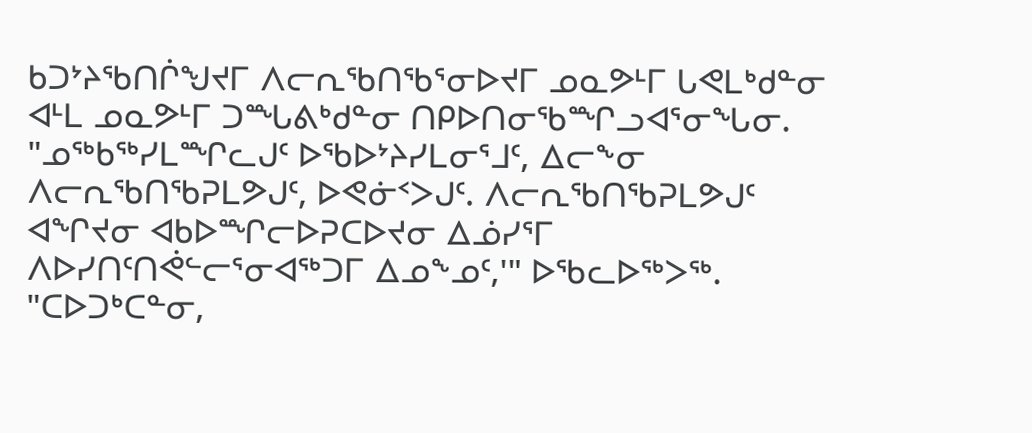ᑲᑐᔾᔨᖃᑎᒌᖑᔪᒥ ᐱᓕᕆᖃᑎᖃᕐᓂᐅᔪᒥ ᓄᓇᕗᒻᒥ ᒐᕙᒪᒃᑯᓐᓂ ᐊᒻᒪ ᓄᓇᕗᒻᒥ ᑐᙵᕕᒃᑯᓐᓂ ᑎᑭᐅᑎᓂᖃᙱᓗᐊᕐᓂᖓᓂ.
"ᓄᖅᑲᖅᓯᒪᙱᓚᒍᑦ ᐅᖃᐅᔾᔨᓯᒪᓂᕐᒧᑦ, ᐃᓕᖕᓂ ᐱᓕᕆᖃᑎᖃᕈᒪᕗᒍᑦ, ᐅᕙᓃᑉᐳᒍᑦ. ᐱᓕᕆᖃᑎᖃᕈᒪᕗᒍᑦ ᐊᖏᔪᓂ ᐊᑲᐅᙱᓕᐅᕈᑕᐅᔪᓂ ᐃᓅᓯᕐᒥ ᐱᐅᓯᑎᑦᑎᕚᓪᓕᕐᓂᐊᖅᑐᒥ ᐃᓄᖕᓄᑦ,'" ᐅᖃᓚᐅᖅᐳᖅ.
"ᑕᐅᑐᒃᑕᓐᓂ,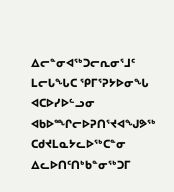ᐃᓕᓐᓂᐊᖅᑐᓕᕆᓂᕐᒧᑦ ᒪᓕᒐᖓᑕ ᕿᒥᕐᕈᔭᐅᓂᖓ ᐊᑕᐅᓯᐅᓪᓗᓂ ᐊᑲᐅᙱᓕᐅᕈᑎᕐᔪᐊᖑᕗᖅ ᑕᑯᔪᒪᓇᔭᓚᐅᖅᑕᓐᓂ ᐃᓚᐅᑎᑦᑎᒃᑲᓐᓂᖅᑐᒥ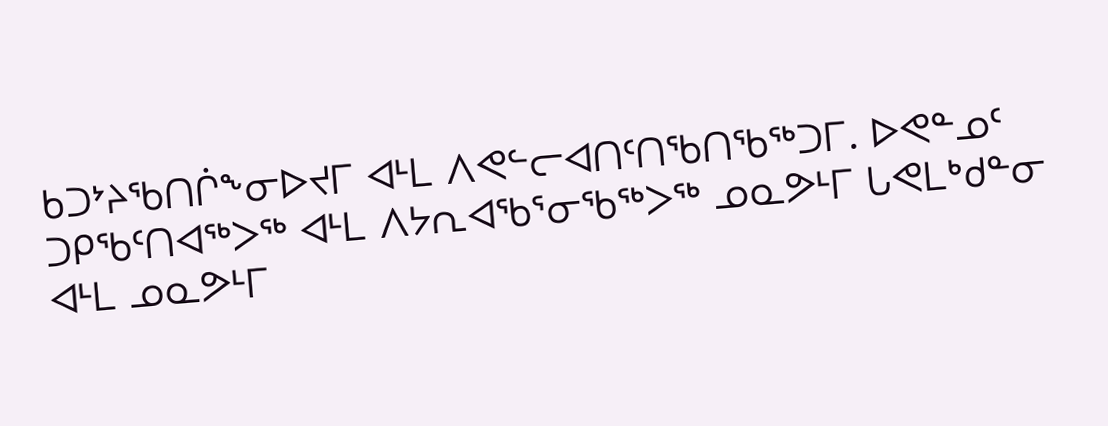ᑲᑐᔾᔨᖃᑎᒌᖕᓂᐅᔪᒥ ᐊᒻᒪ ᐱᕙᓪᓕᐊᑎᑦᑎᖃᑎᖃᖅᑐᒥ. ᐅᕙᓐᓄᑦ ᑐᑭᖃᑦᑎᐊᖅᐳᖅ ᐊᒻᒪ ᐱᔭᕆᐊᖃᕐᓂᖃᖅᐳᖅ ᓄᓇᕗᒻᒥ ᒐᕙᒪᒃᑯᓐᓂ ᐊᒻᒪ ᓄᓇᕗᒻᒥ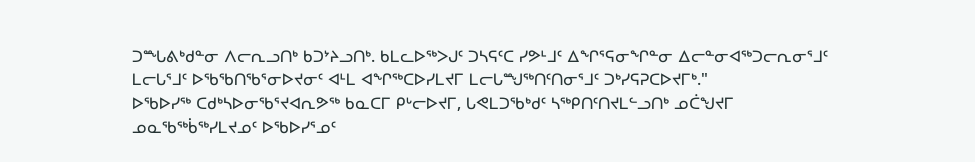ᑐᙵᕕᒃᑯᓐᓂ ᐱᓕᕆᓗᑎᒃ ᑲᑐᔾᔨᓗᑎᒃ. ᑲᒪᓚᐅᖅᐳᒍᑦ ᑐᓴᕋᑦᑕ ᓯᕗᒻᒧᑦ ᐃᖏᕐᕋᓂᖏᓐᓂ ᐃᓕᓐᓂᐊᖅᑐᓕᕆᓂᕐᒧᑦ ᒪᓕᒐᕐᒧᑦ ᐅᖃᖃᑎᖃᕐᓂᐅᔪᓂᑦ ᐊᒻᒪ ᐊᖏᖅᑕᐅᓯᒪᔪᒥ ᒪᓕᒐᙳᖅᑎᑦᑎᓂᕐᒧᑦ ᑐᒃᓯᕋᕈᑕᐅᔪᒥᒃ."
ᐅᖃᐅᓯᖅ ᑕᑯᒃᓴᐅᓂᖃᕐᔪᐊᕆᕗᖅ ᑲᓇᑕᒥ ᑭᒡᓕᐅᔪᒥ, ᒐᕙᒪᑐᖃᒃᑯᑦ ᓴᖅᑭᑎᑦᑎᔪᒪᓪᓗᑎᒃ ᓄᑖᖑᔪᒥ ᓄᓇᖃᖅᑳᖅᓯᒪᔪᓄᑦ ᐅᖃᐅᓯᕐᓄᑦ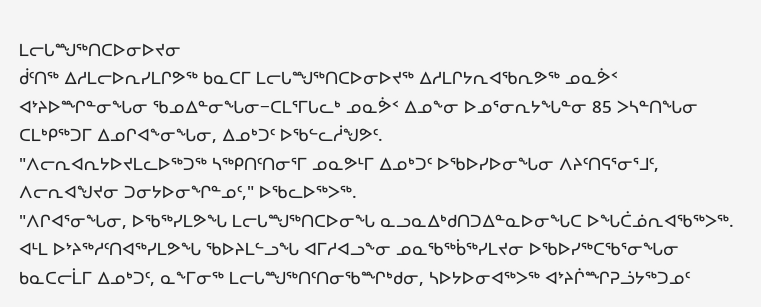ᒪᓕᒐᙳᖅᑎᑕᐅᓂᐅᔪᓂ
ᑰᑦᑎᖅ ᐃᓱᒪᓕᐅᕆᓯᒪᒋᕗᖅ ᑲᓇᑕᒥ ᒪᓕᒐᙳᖅᑎᑕᐅᓂᐅᔪᖅ ᐃᓱᒪᒋᔭᕆᐊᖃᕆᕗᖅ ᓄᓇᕘᑉ ᐊᔾᔨᐅᙱᓐᓂᖓᓂ ᖃᓄᐃᓐᓂᖓᓂ−ᑕᒪᕐᒥᒐᓚᒃ ᓄᓇᕘᑉ ᐃᓄᖕᓂ ᐅᓄᕐᓂᕆᔭᖓᓐᓂ 85 ᐳᓴᓐᑎᖓᓂ ᑕᒪᒃᑭᖅᑐᒥ ᐃᓄᒋᐊᖕᓂᖓᓂ, ᐃᓄᒃᑐᑦ ᐅᖃᓪᓚᓲᖑᕗᑦ.
"ᐱᓕᕆᐊᕆᔭᐅᔪᒪᓚᐅᖅᑐᖅ ᓴᖅᑭᑎᑦᑎᓂᕐᒥ ᓄᓇᕗᒻᒥ ᐃᓄᒃᑐᑦ ᐅᖃᐅᓯᐅᓂᖓᓂ ᐱᔨᑦᑎᕋᕐᓂᕐᒧᑦ, ᐱᓕᕆᐊᖑᔪᓂ ᑐᓂᔭᐅᓂᖏᓐᓄᑦ," ᐅᖃᓚᐅᖅᐳᖅ.
"ᐱᒋᐊᕐᓂᖓᓂ, ᐅᖃᖅᓯᒪᕗᖓ ᒪᓕᒐᙳᖅᑎᑕᐅᓂᖓ ᓇᓗᓇᐃᒃᑯᑎᑐᐃᓐᓇᐅᓂᖓᑕ ᐅᖓᑖᓅᕆᐊᖃᖅᐳᖅ. ᐊᒻᒪ ᐅᔾᔨᖅᓱᑦᑎᐊᖅᓯᒪᕗᖓ ᖃᐅᔨᒪᓪᓗᖓ ᐊᒥᓱᐊᓗᖕᓂ ᓄᓇᖃᖅᑳᖅᓯᒪᔪᓂ ᐅᖃᐅᓯᖅᑕᖃᕐᓂᖓᓂ ᑲᓇᑕᓕᒫᒥ ᐃᓄᒃᑐᑦ, ᓇᖕᒥᓂᖅ ᒪᓕᒐᙳᖅᑎᑦᑎᓂᖃᙱᒃᑯᓂ, ᓴᐅᔭᐅᓂᐊᖅᐳᖅ ᐊᔾᔨᒌᙱᕈᓘᔭᖅᑐᓄᑦ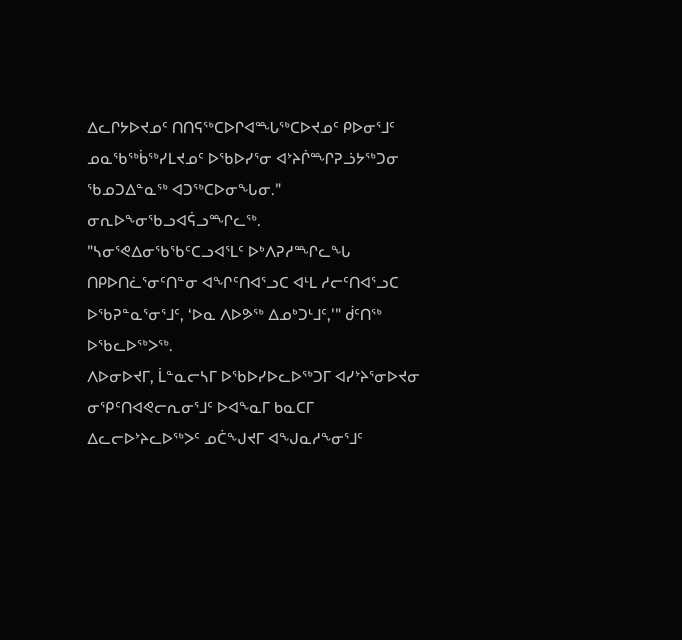ᐃᓚᒋᔭᐅᔪᓄᑦ ᑎᑎᕋᖅᑕᐅᒋᐊᙵᖅᑕᐅᔪᓄᑦ ᑭᐅᓂᕐᒧᑦ ᓄᓇᖃᖅᑳᖅᓯᒪᔪᓄᑦ ᐅᖃᐅᓯᕐᓂ ᐊᔾᔨᒌᙱᕈᓘᔭᖅᑐᓂ ᖃᓄᑐᐃᓐᓇᖅ ᐊᑐᖅᑕᐅᓂᖓᓂ."
ᓂᕆᐅᖕᓂᖃᓗᐊᕌᓗᙱᓚᖅ.
"ᓴᓂᕐᕙᐃᓂᖃᖃᑦᑕᓗᐊᕐᒪᑦ ᐅᒃᐱᕈᓱᙱᓚᖓ ᑎᑭᐅᑎᓛᕐᓂᑦᑎᓐᓂ ᐊᖏᑦᑎᐊᕐᓗᑕ ᐊᒻᒪ ᓱᓕᑦᑎᐊᕐᓗᑕ ᐅᖃᕈᓐᓇᕐᓂᕐᒧᑦ, ‘ᐅᓇ ᐱᐅᕗᖅ ᐃᓄᒃᑐᒻᒧᑦ,'" ᑰᑦᑎᖅ ᐅᖃᓚᐅᖅᐳᖅ.
ᐱᐅᓂᐅᔪᒥ, ᒫᓐᓇᓕᓴᒥ ᐅᖃᐅᓯᐅᓚᐅᖅᑐᒥ ᐊᓯᔾᔨᕐᓂᐅᔪᓂ ᓂᕿᑦᑎᐊᕙᓕᕆᓂᕐᒧᑦ ᐅᐊᖕᓇᒥ ᑲᓇᑕᒥ ᐃᓚᓕᐅᔾᔨᓚᐅᖅᐳᑦ ᓄᑖᖑᔪᒥ ᐊᖑᓇᓱᖕᓂᕐᒧᑦ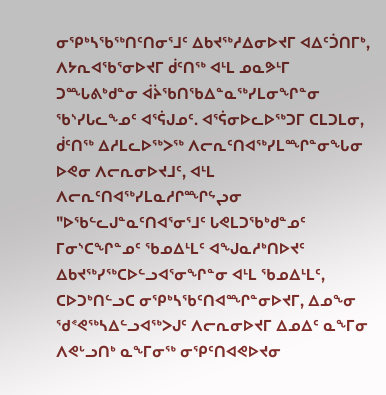ᓂᕿᒃᓴᖃᖅᑎᑦᑎᓂᕐᒧᑦ ᐃᑲᔪᖅᓱᐃᓂᐅᔪᒥ ᐊᐃᑦᑑᑎᒥᒃ, ᐱᔭᕆᐊᖃᕐᓂᐅᔪᒥ ᑰᑦᑎᖅ ᐊᒻᒪ ᓄᓇᕗᒻᒥ ᑐᙵᕕᒃᑯᓐᓂ ᐋᔩᖃᑎᖃᐃᓐᓇᖅᓯᒪᓂᖏᓐᓂ ᖃᔅᓯᒐᓚᖕᓄᑦ ᐊᕐᕌᒍᓄᑦ. ᐊᕐᕌᓂᐅᓚᐅᖅᑐᒥ ᑕᒪᑐᒪᓂ, ᑰᑦᑎᖅ ᐃᓱᒪᓚᐅᖅᐳᖅ ᐱᓕᕆᑦᑎᐊᖅᓯᒪᙱᓐᓂᖓᓂ ᐅᕙᓂ ᐱᓕᕆᓂᐅᔪᒧᑦ, ᐊᒻᒪ ᐱᓕᕆᑦᑎᐊᖅᓯᒪᓇᓱᒋᙱᖦᖢᓂ "ᐅᖃᓪᓚᒍᓐᓇᑦᑎᐊᕐᓂᕐᒧᑦ ᒐᕙᒪᑐᖃᒃᑯᓐᓄᑦ ᒥᓂᔅᑕᖏᓐᓄᑦ ᖃᓄᐃᒻᒪᑦ ᐊᖑᓇᓱᒃᑎᐅᔪᑦ ᐃᑲᔪᖅᓯᖅᑕᐅᓪᓗᐊᕐᓂᖏᓐᓂ ᐊᒻᒪ ᖃᓄᐃᒻᒪᑦ, ᑕᐅᑐᒃᑎᓪᓗᑕ ᓂᕿᒃᓴᖃᑦᑎᐊᙱᓐᓂᐅᔪᒥ, ᐃᓄᖕᓂ ᖁᕝᕙᖅᓴᐃᓪᓗᐊᖅᐳᒍᑦ ᐱᓕᕆᓂᐅᔪᒥ ᐃᓄᐃᑦ ᓇᖕᒥᓂ ᐱᕙᒡᓗᑎᒃ ᓇᖕᒥᓂᖅ ᓂᕿᑦᑎᐊᕙᐅᔪᓂ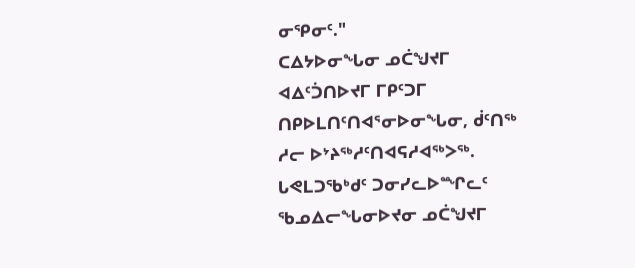ᓂᕿᓂᑦ."
ᑕᐃᔭᐅᓂᖓᓂ ᓄᑖᖑᔪᒥ ᐊᐃᑦᑑᑎᐅᔪᒥ ᒥᑭᑦᑐᒥ ᑎᑭᐅᒪᑎᑦᑎᐊᕐᓂᐅᓂᖓᓂ, ᑰᑦᑎᖅ ᓱᓕ ᐅᔾᔨᖅᓱᑦᑎᐊᕋᓱᐊᖅᐳᖅ. ᒐᕙᒪᑐᖃᒃᑯᑦ ᑐᓂᓯᓚᐅᙱᓚᑦ ᖃᓄᐃᓕᖓᓂᐅᔪᓂ ᓄᑖᖑᔪᒥ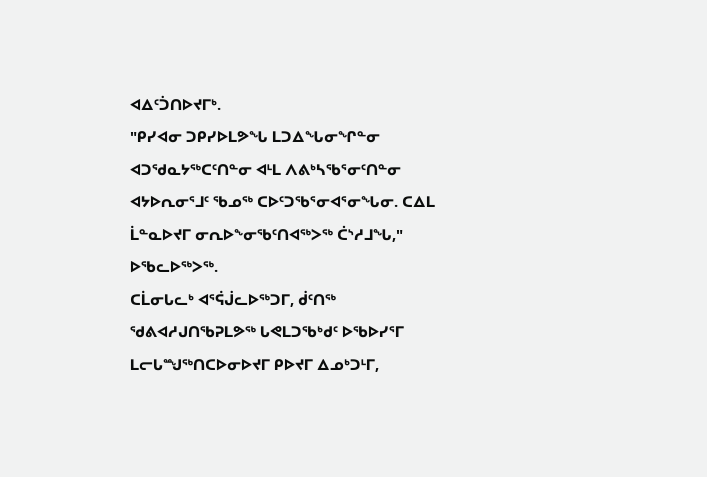ᐊᐃᑦᑑᑎᐅᔪᒥᒃ.
"ᑭᓯᐊᓂ ᑐᑭᓯᐅᒪᕗᖓ ᒪᑐᐃᖓᓂᖏᓐᓂ ᐊᑐᖁᓇᔭᖅᑕᑦᑎᓐᓂ ᐊᒻᒪ ᐱᕕᒃᓴᖃᕐᓂᑦᑎᓐᓂ ᐊᔭᐅᕆᓂᕐᒧᑦ ᖃᓄᖅ ᑕᐅᑦᑐᖃᕐᓂᐊᕐᓂᖓᓂ. ᑕᐃᒪ ᒫᓐᓇᐅᔪᒥ ᓂᕆᐅᖕᓂᖃᑦᑎᐊᖅᐳᖅ ᑖᔅᓱᒧᖓ," ᐅᖃᓚᐅᖅᐳᖅ.
ᑕᒫᓂᒐᓚᒃ ᐊᕐᕌᒎᓚᐅᖅᑐᒥ, ᑰᑦᑎᖅ ᖁᕕᐊᓱᒍᑎᖃᕈᒪᕗᖅ ᒐᕙᒪᑐᖃᒃᑯᑦ ᐅᖃᐅᓯᕐᒥ ᒪᓕᒐᙳᖅᑎᑕᐅᓂᐅᔪᒥ ᑭᐅᔪᒥ ᐃᓄᒃᑐᒻᒥ,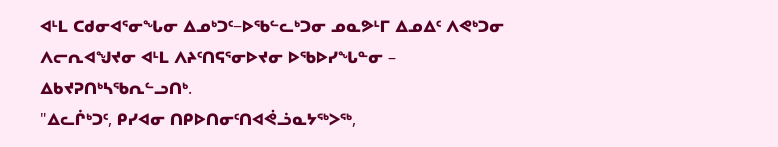ᐊᒻᒪ ᑕᑯᓂᐊᕐᓂᖓᓂ ᐃᓄᒃᑐᑦ−ᐅᖃᓪᓚᒃᑐᓂ ᓄᓇᕗᒻᒥ ᐃᓄᐃᑦ ᐱᕙᒃᑐᓂ ᐱᓕᕆᐊᖑᔪᓂ ᐊᒻᒪ ᐱᔨᑦᑎᕋᕐᓂᐅᔪᓂ ᐅᖃᐅᓯᖓᓐᓂ – ᐃᑲᔪᕈᑎᒃᓴᖃᕆᓪᓗᑎᒃ.
"ᐃᓚᒌᒃᑐᑦ, ᑭᓯᐊᓂ ᑎᑭᐅᑎᓂᑦᑎᐊᕚᓘᓇᔭᖅᐳᖅ,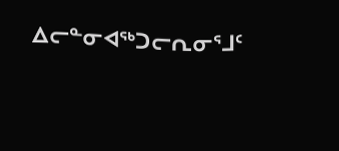ᐃᓕᓐᓂᐊᖅᑐᓕᕆᓂᕐᒧᑦ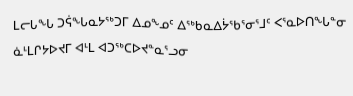ᒪᓕᒐᖓ ᑐᕌᖓᓇᔭᖅᑐᒥ ᐃᓄᖕᓄᑦ ᐃᖅᑲᓇᐃᔮᖃᕐᓂᕐᒧᑦ ᐸᕐᓇᐅᑎᖓᓐᓂ ᓈᒻᒪᒋᔭᐅᔪᒥ ᐊᒻᒪ ᐊᑐᖅᑕᐅᔪᓐᓇᕐᓗᓂ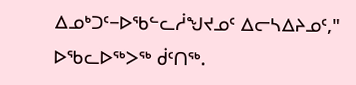ᐃᓄᒃᑐᑦ−ᐅᖃᓪᓚᓲᖑᔪᓄᑦ ᐃᓕᓴᐃᔨᓄᑦ," ᐅᖃᓚᐅᖅᐳᖅ ᑰᑦᑎᖅ.